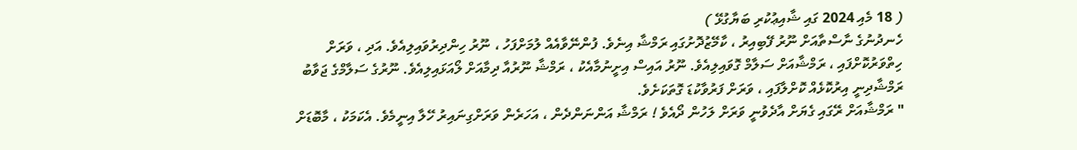( 18 މެއި 2024 ގައި ޝާއިޢުކުރި ބަޔާގުޅޭ )
ހެނދުނުގެ ނާސްތާއަށް ނޫރު ފޭބިއިރު ، ކާމޭޒުދޮށުގައި ރަމްޝާ އިނެވެ. ފުންނޭވާއެއް ލުމަށްފަހު ، ނޫރު ހިންދިރުވައިލިއެވެ. އަދި ، ވަރަށް ހިތްވަރުކޮށްފައި ، ރަމްޝާއަށް ސަލާމް ގޮވައިލިއެވެ. ނޫރު އައިސް އިށީނުމާއެކު ، ރަމްޝާ ނޫރުއާ ދިމާއަށް ލޯއަޅައިލިއެވެ. ނޫރުގެ ސަލާމްގެ ޖަވާބު ރަމްޝާދިނީ އިރުކޮޅެއް ކޮށްލާފައި ، ވަރަށް ފަރުވާކުޑަ ގޮތަކަށެވެ.
" ރަމްޝާއަށް ރޭގައި ގެޔަށް އާދެވުނީ ވަރަށް ލަހުން ދޯއެވެ ! ރަމްޝާ އަންނަންދެން ، އަހަރެން ވަރަށްގިނައިރު ހޭލާ އިނީމެވެ. އެކަމަކު ، މާބޮޑަށް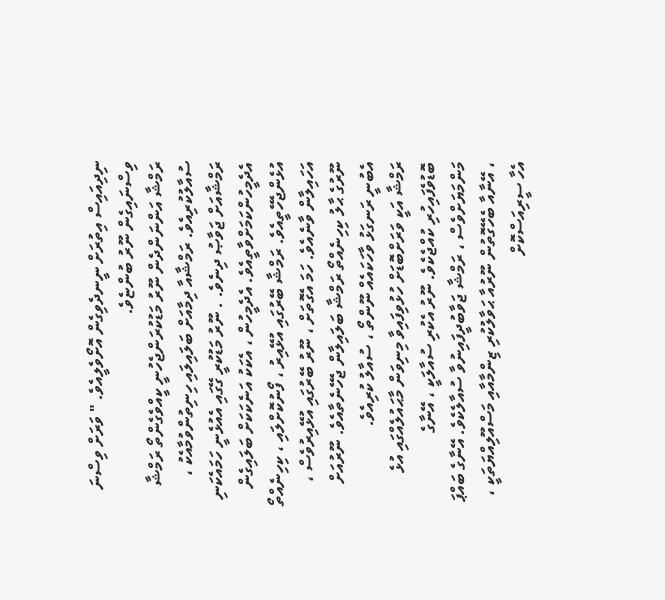ނިދިއައިސް އިތުރަށް ނީނދެވިގެން އޮށޯވެލީއެވެ. " ވަރަށް ވިސްނަ ވިސްނައިގެން ނޫރު ބުންޏެވެ.
ރަމްޝާ އަންނަންދެން ނޫރު މަޑުކުރަންޖެހުނީ ކީއްވެގެންތޯ ރަމްޝާ ސުއާލުކުރިއެވެ. ރަމްޝާއާ ދިމާއަށް ބަލައިލައި ހިނިތުންވުމާއެކު ، ރަމްޝާއަށް ޖަވާޞު ދިނެވެ. . ނޫރު މަޑުކުރީ ގޭގައި އެއުޅެނީ ހަމައެކަނި އެދެމީހުންކަމަށްވާތީއެވެ. އެދެމީހުން ، އެކަކު އަނެކަކަށް ބަލައިގެން އުޅެންޖެހޭތީއެވެ. ރަމްޝާ ބޭރުގައި އުޅޭއިރު ، ފޯނުކޮށްލައި ، ކިހިނެއްތޯ އަހައިލާން ވާނެއެވެ. ހަމަ އެގޮތަށް ، ނޫރު ބޭރުގައި އުޅޭއިރުވެސް ، ނޫރުގެ ޙާލު ކިހިނެއްތޯ ރަމްޝާ ބަލައިލާން ޖެހޭނެތާއެވެ. ނޫރުއަށް އެބުނީ ރަނގަޅު ވާހަކައެއް ނޫންތޯ ، ސުއާލު ކުރިއެވެ.
ރަމްޝާ އަކީ ވަރަށްބޮޑަށް ހުޅުވިފައިވާ މިނިވަން މާޙައުލެއްގައި އުޅެ ބޮޑުވެފައިހުރި ކުއްޖެކެވެ. ނޫރު އެކުރި ސުއާލަކީ ، އޭނާގެ މަންމަޔަށްވެސް ، ރަމްޝާ ޖަވާބުދީފައިނުވާ ސުއާލެކެވެ. އޭނާގެ ބައްޕަ ، އޭނާއާ ބެހޭގޮތުން ނޫރުއާ ޙަވާލުކުރި ޒިންމާއާއި މަސްއޫލިއްޔަތަކީ ، އެހާ ސީރިއަސްކޮށް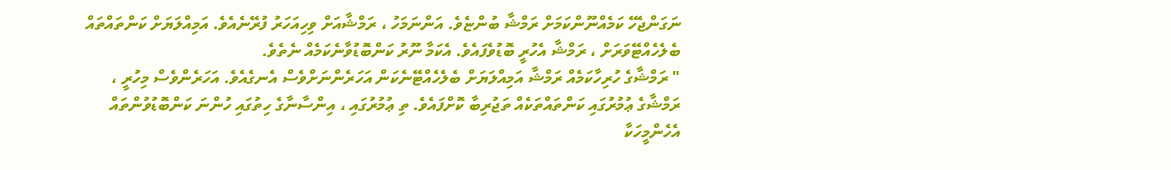ނަގަންޖެހޭ ކަމެއްނޫންކަމަށް ރަމްޝާ ބުންޏެވެ. އަންނަމަހު ، ރަމްޝާއަށް ވިހިއަހަރު ފުރޭނެއެވެ. އަމިއްލަޔަށް ކަންތައްތައް ބެލެހެއްޓޭވަރަށް ، ރަމްޝާ އެހުރީ ބޮޑުވެފައެވެ. އެކަމާ ނޫރު ކަންބޮޑުވާނެކަމެއް ނެތެވެ.
" ރަމްޝާގެ ހުރިހާކަމެއް ރަމްޝާ އަމިއްލަޔަށް ބެލެހެއްޓޭނެކަން އަހަރެންނަށްވެސް އެނގެއެވެ. އަހަރެންވެސް މިހުރީ ، ރަމްޝާގެ ޢުމުރުގައި ކަންތައްތަކެއް ތަޖުރިބާ ކޮށްފައެވެ. ތި ޢުމުރުގައި ، އިންސާނާގެ ހިތުގައި ހުންނަ ކަންބޮޑުވުންތައް އެހެންމީހަކާ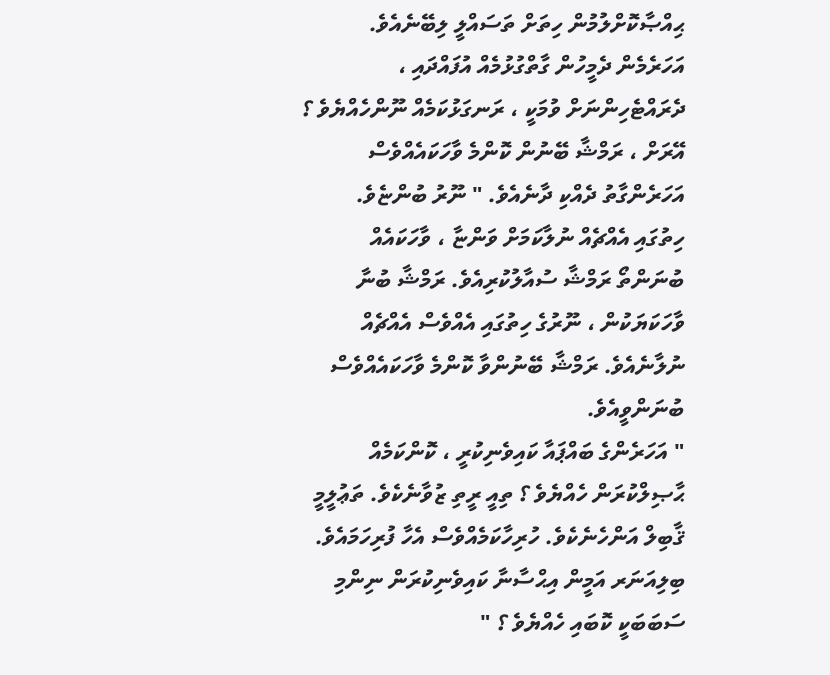ޙިއްޞާކޮށްލުމުން ހިތަށް ތަސައްލީ ލިބޭނެއެވެ. އަހަރެމެން ދެމީހުން ގާތްގުޅުމެއް އުފައްދައި ، ދެރައްޓެހިންނަށް ވުމަކީ ، ރަނގަޅުކަމެއް ނޫންހެއްޔެވެ ؟ އޭރަށް ، ރަމްޝާ ބޭނުން ކޮންމެ ވާހަކައެއްވެސް އަހަރެންގާތު ދެއްކި ދާނެއެވެ. " ނޫރު ބުންޏެވެ.
ހިތުގައި އެއްޗެއް ނުލާކަމަށް ވަންޏާ ، ވާހަކައެއް ބުނަންތޯ ރަމްޝާ ސުއާލުކުރިއެވެ. ރަމްޝާ ބުނާ ވާހަކަޔަކުން ، ނޫރުގެ ހިތުގައި އެއްވެސް އެއްޗެއް ނުލާނެއެވެ. ރަމްޝާ ބޭނުންވާ ކޮންމެ ވާހަކައެއްވެސް ބުނަންވީއެވެ.
" އަހަރެންގެ ބައްޕައާ ކައިވެނިކުރީ ، ކޮންކަމެއް ޙާޞިލްކުރަން ހެއްޔެވެ ؟ ތިއީ ރީތި ޒުވާނެކެވެ. ތަޢުލީމީ ޤާބިލް އަންހެނެކެވެ. ހުރިހާކަމެއްވެސް އެހާ ފުރިހަމައެވެ. ބިލިއަނަރ އަމީން އިޙްސާނާ ކައިވެނިކުރަން ނިންމި ސަބަބަކީ ކޮބައި ހެއްޔެވެ ؟ "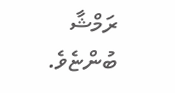ރަމްޝާ ބުންޏެވެ.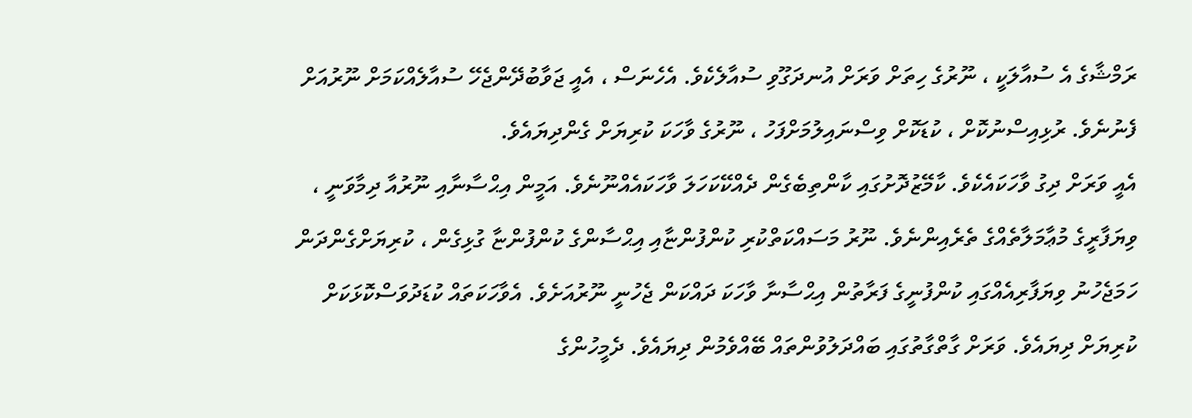ރަމްޝާގެ އެ ސުއާލަކީ ، ނޫރުގެ ހިތަށް ވަރަށް އުނދަގޫވި ސުއާލެކެވެ. އެހެނަސް ، އެއީ ޖަވާބުދޭންޖެހޭ ސުއާލެއްކަމަށް ނޫރުއަށް ފެނުނެވެ. ރުޅިއިސްނުކޮށް ، ކުޑަކޮށް ވިސްނައިލުމަށްފަހު ، ނޫރުގެ ވާހަކަ ކުރިޔަށް ގެންދިޔައެވެ.
އެއީ ވަރަށް ދިގު ވާހަކައެކެވެ. ކާމޭޒުދޮށުގައި ކާންތިބެގެން ދެއްކޭކަހަލަ ވާހަކައެއްނޫނެވެ. އަމީން އިޙްސާނާއި ނޫރުއާ ދިމާވަނީ ، ވިޔަފާރީގެ މުޢާމަލާތެއްގެ ތެރެއިންނެވެ. ނޫރު މަސައްކަތްކުރި ކުންފުންޏާއި އިޙްސާންގެ ކުންފުންޏާ ގުޅިގެން ، ކުރިޔަށްގެންދަން ހަމަޖެހުނު ވިޔަފާރިއެއްގައި ކުންފުނީގެ ފަރާތުން އިޙްސާނާ ވާހަކަ ދައްކަން ޖެހުނީ ނޫރުއަށެވެ. އެވާހަކަތައް ކުޑަދުވަސްކޮޅަކަށް ކުރިޔަށް ދިޔައެވެ. ވަރަށް ގާތްގާތުގައި ބައްދަލުވުންތައް ބޭއްވެމުން ދިޔައެވެ. ދެމީހުންގެ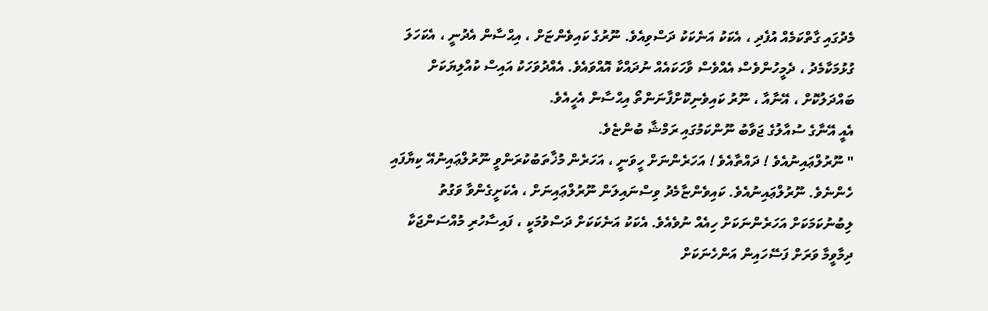މެދުގައި ގާތްކަމެއް އުފެދި ، އެކަކު އަނެކަކު ދަސްވިއެވެ. ނޫރުގެ ކައިވެންޏަށް ، އިޙްސާން އެދުނީ ، އެކަހަލަ ގުޅުމަކާމެދު ، ދެމީހުންވެސް އެއްވެސް ވާހަކައެއް ނުދައްކާ އޮއްވައެވެ. އެއްދުވަހަކު އައިސް ކުއްލިޔަކަށް ބައްދަލުކޮށް ، އޭނާއާ ، ނޫރު ކައިވެނިކޮށްފާނަންތޯ އިޙްސާން އެހީއެވެ.
އެއީ އޭނާގެ ސުއާލުގެ ޖަވާބު ނޫންކަމުގައި ރަމްޝާ ބުންޏެވެ.
" ނޫރުލްޢައިނުއެވެ ! ދައްތާއެވެ ! އަހަރެންނަށް ހީވަނީ ، އަހަރެން މުޚާތަބުކުރަންވީ ނޫރުލްޢައިނުއޭ ކިޔާފައި ހެންނެވެ. ނޫރުލްޢައިނުއެވެ. ކައިވެންޏާމެދު ވިސްނައިލަން ނޫރުލްޢައިނަށް ، އެކަށީގެންވާ ވަގުތު ލިބުނުކަމަކަށް އަހަރެންނަކަށް ހިއެއް ނުވެއެވެ. އެކަކު އަނެކަކަށް ދަސްވުމަކީ ، ފައިސާހުރި މުއްސަންޖަކާ ދިމާވީމާ ވަރަށް ފަސޭހައިން އަންހެނަކަށް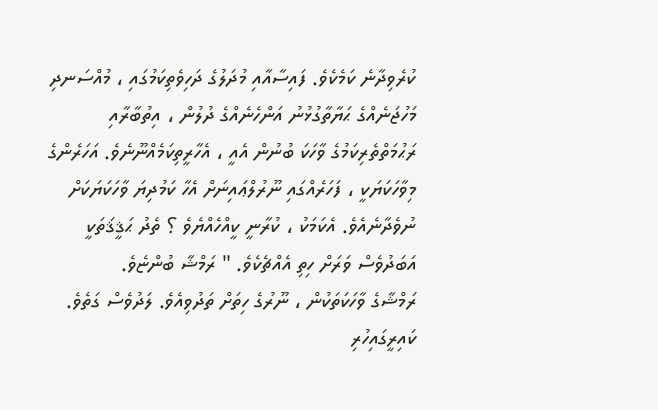ކުރެވިދާނެ ކަމެކެވެ. ފައިސާއާއި މުދަލުގެ ދަހިވެތިކަމުގައި ، މުއްސަނދި މަހުޖަނެއްގެ ޙަޔާތާގުޅުނު އަންހެނެއްގެ ދުލުން ، އިތުބާރާއި ރަޙުމަތްތެރިކަމުގެ ވާހަކަ ބުނުން އެއީ ، އެހާރީތިކަމެއްނޫނެވެ. އަހަރެންގެ މިވާހަކަޔަކީ ، ފަހަރެއްގައި ނޫރުލްޢައިނަށް އެހާ ކަމުދިޔަ ވާހަކަޔަކަށް ނުވެދާނެއެވެ. އެކަމަކު ، ކުރާނީ ކީއްހެއްޔެވެ ؟ ތެދު ޙަޤީޤަތަކީ އަބަދުވެސް ވަރަށް ހިތި އެއްޗެކެވެ. " ރަމްޝާ ބުންޏެވެ.
ރަމްޝާގެ ވާހަކަތަކުން ، ނޫރުގެ ހިތަށް ތަދުވިއެވެ. ލަދުވެސް ގަތެވެ. ކައިރީގައިހުރި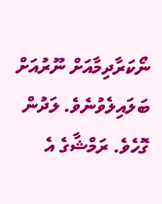ނޯކަރާދިމާއަށް ނޫރުއަށް ބަލައިލެވުނެވެ. ލަދުން ގޮހެވެ. ރަމްޝާގެ އެ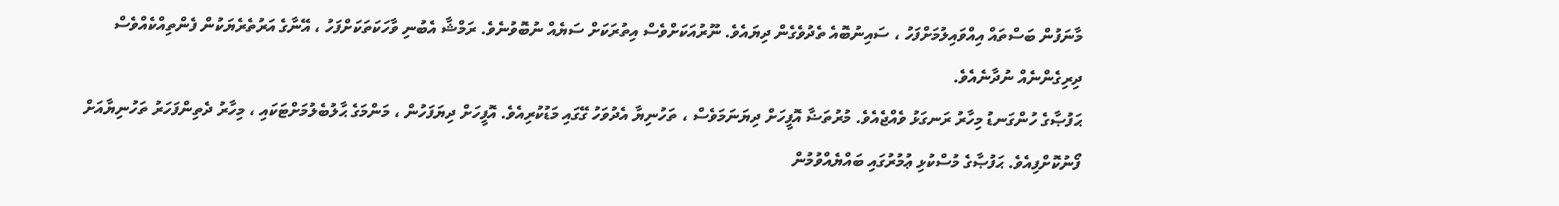މާނަފުން ބަސްތައް އިއްވައިލުމަށްފަހު ، ސައިނުބޮއެ ތެދުވެގެން ދިޔައެވެ. ނޫރުއަކަށްވެސް އިތުރަކަށް ސަޔެއް ނުބޮވުނެވެ. ރަމްޝާ އެބުނި ވާހަކަތަކަށްފަހު ، އޭނާގެ އަރުތެރެޔަކުން ފެންތިއްކެއްވެސް ދިރިގެންނެއް ނުދާނެއެވެ.
ޙަފުޞާގެ ހުންގަނޑު މިހާރު ރަނގަޅު ވެއްޖެއެވެ. މުރުތަޟާ އޮފީހަށް ދިޔަނަމަވެސް ، ތަހުނިޔާ އެދުވަހު ގޭގައި މަޑުކުރިއެވެ. އޮފީހަށް ދިޔަފަހުން ، މަންމަގެ ޙާލުބެލުމަށްޓަކައި ، މިހާރު ދެތިންފަހަރު ތަހުނިޔާއަށް ފޯނުކޮށްފިއެވެ. ޙަފުޞާގެ މުސްކުޅި ޢުމުރުގައި ބައްޔެއްވުމުން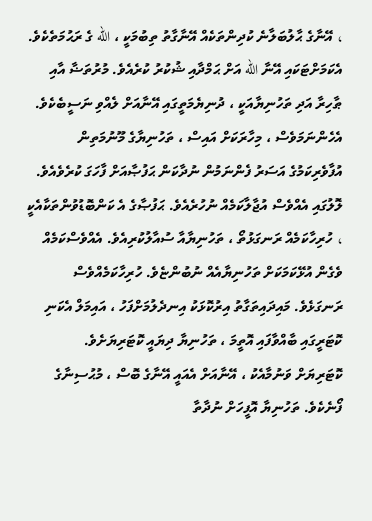، އޭނާގެ ޙާލުބަލާނެ ކުދިންތަކެއް އޭނާގާތު ތިބުމަކީ ، الله ގެ ރަޙުމަތެކެވެ. އެކަމަށްޓަކައި އޭނާ الله އަށް ޙަމްދާއި ޝުކުރު ކުރެއެވެ. މުރުތަޟާ އާއި ޠާހިރާ އަދި ތަހުނިޔާއަކީ ، ދުނިޔެމަތީގައި އޭނާއަށް ލެއްވި ނަސީބެކެވެ. އެހެންނަމަވެސް ، މިހާރަކަށް އައިސް ، ތަހުނިޔާގެ މޫނުމަތިން އުފާވެރިކަމުގެ އަސަރު ފެންނަމުން ނުދާކަން ޙަފުޞާއަށް ފާހަގަ ކުރެވެއެވެ. ލޮލުގައި އެއްވެސް އުޖާލާކަމެއް ނުހުރެއެވެ. ޙަފުޞާގެ އެ ކަންބޮޑުވުންތަކާއެކީ ، ހުރިހާކަމެއް ރަނގަޅުތޯ ، ތަހުނިޔާއާ ސުއާލުކުރިއެވެ. އެއްވެސްކަމެއް ވެގެން އުޅޭކަމަކަށް ތަހުނިޔާއެއް ނުބުންޏެވެ. ހުރިހާކަމެއްވެސް ރަނގަޅެވެ. މައިދައިތަގާތު އިރުކޮޅަކު އިނދެލުމަށްފަހު ، އައިމަލް އެކަނި ކޮޓަރީގައި ބާއްވާފައި އޮތީމަ ، ތަހުނިޔާ ދިޔައީ ކޮޓަރިޔަށެވެ.
ކޮޓަރިޔަށް ވަނުމާއެކު ، އޭނާއަށް އެއައީ އޭނާގެ ބޮސް ، މުޙުސިނާގެ ފޯނެކެވެ. ތަހުނިޔާ އޮފީހަށް ނުދާތާ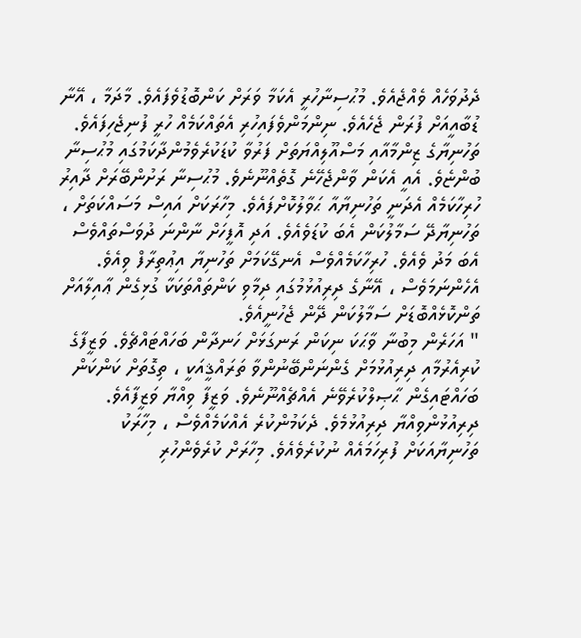ދެދުވަހެއް ވެއްޖެއެވެ. މުޙުސިނާހުރީ އެކަމާ ވަރަށް ކަންބޮޑުވެފައެވެ. މާދަމާ ، އޭނާ ޑުބާއީއަށް ފުރަން ޖެހެއެވެ. ނިންމަންވެފައިހުރި އެތައްކަމެއް ހުރީ ފުނިޖެހިފައެވެ. ތަހުނިޔާގެ ޒިންމާއާއި މަސްއޫލިއްޔަތަށް ފަރުވާ ކުޑަކުރެވެމުންދާކަމުގައި މުޙުސިނާ ބުންޏެވެ. އެއީ އެކަން ވާންޖެހޭނެ ގޮތެއްނޫނެވެ. މުޙުސިނާ ރަށުންބޭރަށް ދާއިރު ހުރިހާކަމެއް އެދަނީ ތަހުނިޔާއާ ޙަވާލުކޮށްފައެވެ. މިހާރަކަށް އައިސް މަސައްކަތަށް ، ތަހުނިޔާދޭ ސަމާލުކަން އެބަ ކުޑަވެއެވެ. އަދި އޮފީހަށް ނާންނަ ދުވަސްތައްވެސް އެބަ މަދު ވެއެވެ. ހުރިހާކަމެއްވެސް އެނގޭކަމަށް ތަހުނިޔާ އިޢުތިރާފް ވިއެވެ. އެހެންނަމަވެސް ، އޭނާގެ ދިރިއުޅުމުގައި ދިމާވި ކަންތައްތަކަކާ ގުޅިގެން ޢާއިލާއަށް ތަންކޮޅެއްބޮޑަށް ސަމާލުކަން ދޭން ޖެހުނީއެވެ.
" އަހަރެން މިބުނާ ވާޙަކަ ނިކަން ރަނގަޅަށް ހަނދާން ބަހައްޓައްޗެވެ. ވަޒީފާގެ ކުރިއެރުމާއި ދިރިއުޅުމަށް ގެންނަންބޭނުންވާ ތަރައްޤީއަކީ ، ތިގޮތަށް ކަންކަން ބަހައްޓައިގެން ޙާޞިލްކުރެވޭނެ އެއްޗެއްނޫނެވެ. ވަޒީފާ ވިއްޔާ ވަޒީފާއެވެ. ދިރިއުޅުންވިއްޔާ ދިރިއުޅުމެވެ. ދެކަމުންކުރެ އެއްކަމެއްވެސް ، މިހާރަކު ތަހުނިޔާއަކަށް ފުރިހަމައެއް ނުކުރެވެއެވެ. މިހާރަށް ކުރެވެންހުރި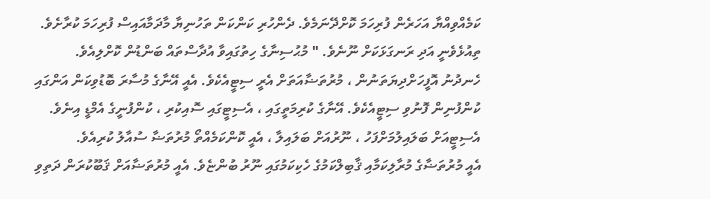ކަމެއްވިއްޔާ އަހަރެން ފުރިހަމަ ކޮށްދޭނަމެވެ. ދެންހުރި ކަންކަން ތަހުނިޔާ މާދަމާއައިސް ފުރިހަމަ ކުރާށެވެ. ތިއުޅެވެނީ އަދި ރަނގަޅަކަށް ނޫނެވެ. " މުޙުސިނާގެ ހިތުގައިވާ އުދާސްތައް ބަންޑުން ކޮށްލިއެވެ.
ހެނދުނު އޮފީހަށްދިޔަތަނުން ، މުރުތަޟާއަތަށް އެރީ ސިޓީއެކެވެ. އެއީ އޭނާގެ މުސާރަ ބޮޑުވިކަން އަންގައި ކުންފުނިން ފޮނުވި ސިޓީއެކެވެ. އޭނާގެ ކުރިމަތީގައި ، އެސިޓީގައި ސޮއިކުރި ، ކުންފުނީގެ އެމްޑީ އިނެވެ. އެސިޓީއަށް ބަލައިލުމަށްފަހު ، ނޫރުއަށް ބަލައިލާ ، އެއީ ކޮންކަމެއްތޯ މުރުތަޟާ ސުއާލު ކުރިއެވެ.
އެއީ މުރުތަޟާގެ މުރާލިކަމާއި ޤާބިލްކަމުގެ ހެކިކަމުގައި ނޫރު ބުންޏެވެ. އެއީ މުރުތަޟާއަށް ޤަބޫކުރަން ދަތިވި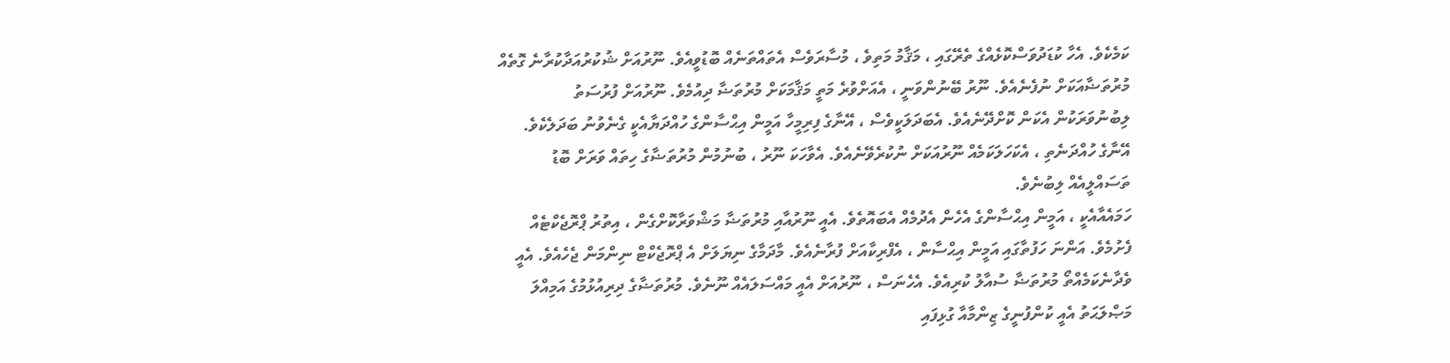ކަމެކެވެ. އެހާ ކުޑަދުވަސްކޮޅެއްގެ ތެރޭގައި ، މަޤާމު މަތިވެ ، މުސާރަވެސް އެތައްތަނެއް ބޮޑުވީއެވެ. ނޫރުއަށް ޝުކުރުއަދާކުރާނެ ގޮތެއް މުރުތަޟާއަކަށް ނުފެނެއެވެ. ނޫރު ބޭނުންވަނީ ، އެއަށްވުރެ މަތީ މަޤާމަކަށް މުރުތަޟާ ދިއުމެވެ. ނޫރުއަށް ފުރުސަތު ލިބުނުވަރަކުން އެކަން ކޮށްދޭނެއެވެ. އެބަދަލަކީވެސް ، އޭނާގެ ފިރިމީހާ އަމީން އިޙްސާންގެ ހުއްދަޔާއެކީ ގެނެވުނު ބަދަލެކެވެ. އޭނާގެ ހުއްދަނެތި ، އެކަހަލަކަމެއް ނޫރުއަކަށް ނުކުރެވޭނެއެވެ. އެވާހަކަ ނޫރު ، ބުނުމުން މުރުތަޟާގެ ހިތައް ވަރަށް ބޮޑު ތަސައްލީއެއް ލިބުނެވެ.
ހަމައެއާއެކީ ، އަމީން އިޙްސާންގެ އެހެން އެދުމެއް އެބައޮތެވެ. އެއީ ނޫރުއާއި މުރުތަޟާ މަޝްވަރާކޮށްގެން ، އިތުރު ޕްރޮޖެކްޓެއް ފެށުމެވެ. އަންނަ ހަފުތާގައި އަމީން އިޙްސާން ، އެފްރިކާއަށް ފުރާނެއެވެ. މާދަމާގެ ނިޔަލަށް އެ ޕްރޮޖެކްޓް ނިންމަން ޖެހެއެވެ. އެއީ ވެދާނެކަމެއްތޯ މުރުތަޟާ ސުއާލު ކުރިއެވެ. އެހެނަސް ، ނޫރުއަށް އެއީ މައްސަލައެއް ނޫނެވެ. މުރުތަޟާގެ ދިރިއުޅުމުގެ އަމިއްލަ މަޞްލަޙަތު އެއީ ކުންފުނީގެ ޒިންމާއާ ގުޅިފައި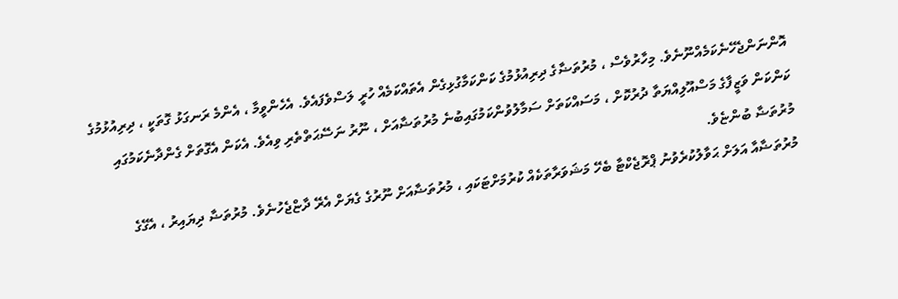އޮންނަންޖެހޭނެކަމެއްނޫނެވެ. މިހާރުވެސް ، މުރުތަޟާގެ ދިރިއުޅުމުގެ ކަންކަމާގުޅިގެން އެތައްކަމެއް ހުރީ ލަސްވެފައެވެ. އެހެންވީމާ ، އެންމެ ރަނގަޅު ގޮތަކީ ، ދިރިއުޅުމުގެ ކަންކަން ވަޒީފާގެ މަސްއޫލިއްޔަތާ ދުރުކޮށް ، މަސައްކަތަށް ސަމާލުވުންކަމުގައިބުނެ މުރުތަޟާއަށް ، ނޫރު ނަސޭޙަތްތެރި ވިއެވެ. އެކަން އެގޮތަށް ގެންދާނެކަމުގައި މުރުތަޟާ ބުންޏެވެ.
މުރުތަޟާއާ އަލަށް ޙަވާލުކުރެވުނު ޕްރޮޖެކްޓާ ބެހޭ މަޝަވަރާތަކެއް ކުރުމަށްޓަކައި ، މުރުތަޟާއަށް ނޫރުގެ ގެޔަށް އެރޭ ދާޏްޖެހުނެވެ. މުރުތަޟާ ދިޔައިރު ، އެގޭގެ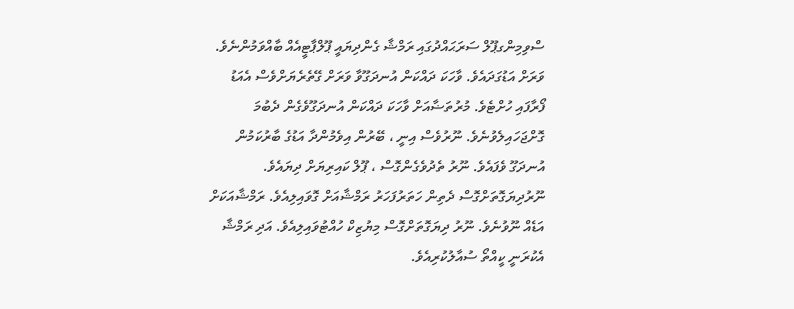ސްވިމިންގޕޫލް ސަރަޙައްދުގައި ރަމްޝާ ގެންދިޔައީ ޕޫލްޕާޓީއެއް ބާއްވަމުންނެވެ. ވަރަށް އަޑުގަދައެވެ. ވާހަކަ ދައްކަން އުނދަގޫވާ ވަރަށް ގޭތެރެޔަށްވެސް އެއަޑު ފޯރާފައި ހުށްޓެވެ. މުރުތަޟާއަށް ވާހަކަ ދައްކަން އުނދަގޫވެގެން ދެބުމަ ގޮށްޖަހައިލެވުނެވެ. ނޫރުވެސް އިނީ ، ބޭރުން އިވެމުންދާ އަޑުގެ ބާރުކަމުން އުނދަގޫ ވެފައެވެ. ނޫރު ތެދުވެގެންގޮސް ، ޕޫލް ކައިރިޔަށް ދިޔައެވެ.
ނޫރުދިޔަގޮތަށްގޮސް ދެތިން ހަތަރުފަހަރު ރަމްޝާއަށް ގޮވައިލިއެވެ. ރަމްޝާއަކަށް އަޑެއް ނޫވުނެވެ. ނޫރު ދިޔަގޮތަށްގޮސް މިޔުޒިކް ހުއްޓުވައިލިއެވެ. އަދި ރަމްޝާ އެކުރަނީ ކީއްތޯ ސުއާލުކުރިއެވެ.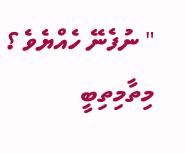" ނުފެނޭ ހެއްޔެވެ ؟ މިތާމިތިބީ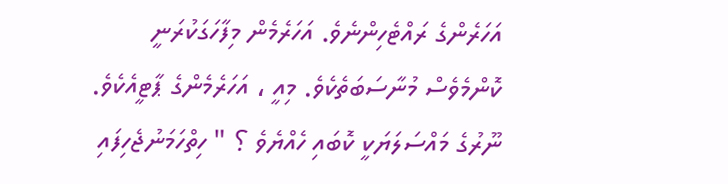އަހަރެންގެ ރައްޓެހިންނެވެ. އަހަރެމެން މިފާހަގަކުރަނީ ކޮންމެވެސް މުނާސަބަތެކެވެ. މިއީ ، އަހަރެމެންގެ ޕާޓީއެކެވެ. ނޫރުގެ މައްސަލަޔަކީ ކޮބައި ހެއްޔެވެ ؟ " ހިތްހަމަނުޖެހިފައި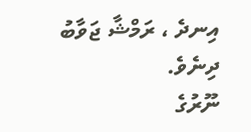އިނދެ ، ރަމްޝާ ޖަވާބު ދިނެވެ.
ނޫރުގެ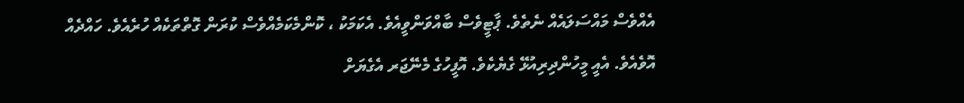އެއްވެސް މައްސަލައެއް ނެތެވެ. ޕާޓީވެސް ބާއްވަންވީއެވެ. އެކަމަކު ، ކޮންމެކަމެއްވެސް ކުރަން ގޮތްތަކެއް ހުރެއެވެ. ހައްދެއް އޮވެއެވެ. އެއީ މީހުންދިރިއުޅޭ ގެޔެކެވެ. އޮފީހުގެ މެނޭޖަރ އެގެޔަށް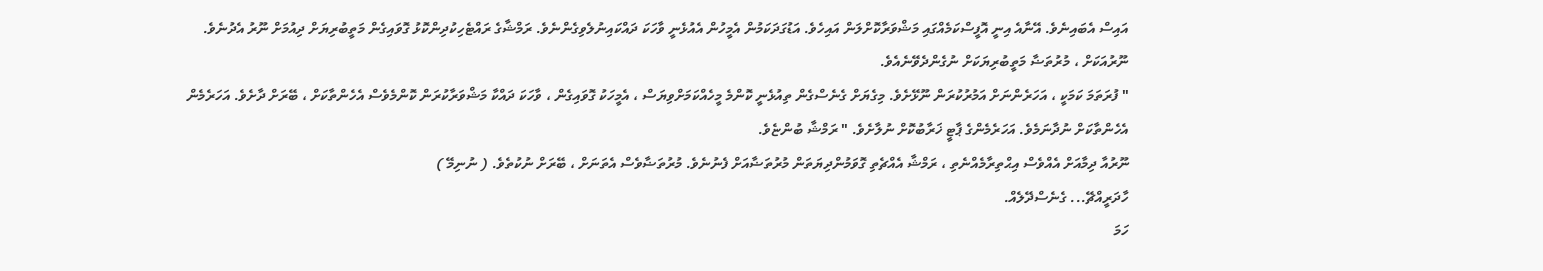އައިސް އެބައިނެވެ. އޭނާއެ އިނީ އޮފީސްކަމެއްގައި މަޝްވަރާކޮށްލަން އައިހެވެ. އަޑުގަދަކަމުން އެމީހުން އެއުޅެނީ ވާހަކަ ދައްކައިނުލެވިގެންނެވެ. ރަމްޝާގެ ރައްޓެހިކުދިންކޮޅު ގޮވައިގެން މަތީބުރިޔަށް ދިއުމަށް ނޫރު އެދުނެވެ. ނޫރުއަކަށް ، މުރުތަޟާ މަތީބުރިޔަކަށް ނުގެންދެވޭނެއެވެ.
" ފުރަތަމަ ކަމަކީ ، އަހަރެންނަށް އަމުރުކުރަން ނޫޅޭށެވެ. މިގެޔަށް ގެނެސްގެން ތިއުޅެނީ ކޮންމެ މީހެއްކަމަށްވިޔަސް ، އެމީހަކު ގޮވައިގެން ، ވާހަކަ ދައްކާ މަޝްވަރާކުރަން ކޮންމެވެސް އެހެންތާކަށް ، ބޭރަށް ދާށެވެ. އަހަރެމެން އެހެންތާކަށް ނުދާނަމެވެ. އަހަރެމެންގެ ޕާޓީ ޚަރާބުކޮށް ނުލާށެވެ. " ރަމްޝާ ބުންޏެވެ.
ނޫރުއާ ދިމާއަށް އެއްވެސް އިޙްތިރާމެއްނެތި ، ރަމްޝާ އެއްޗެތި ގޮވަމުންދިޔަތަން މުރުތަޟާއަށް ފެނުނެވެ. މުރުތަޟާވެސް އެތަނަށް ، ބޭރަށް ނުކުތެވެ. ( ނުނިމޭ )
ހާދަރީއްޗޭ... ގެނެސްދޭލެއް.
ހަމަ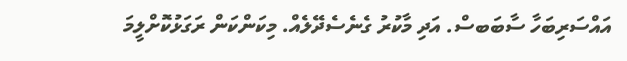އައްސަރިބަހާ ސާބަބސް. އަދި މާކުރު ގެނެސެދޭލެއް. މިކަންކަން ރަގަޅުކޮށްލީމަ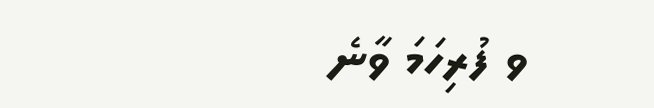ވ ފުރިހަމަ ވާނެ